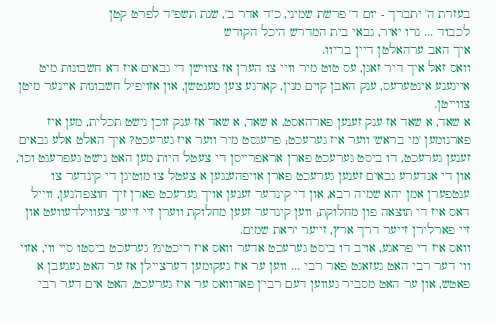בעזרת ה' יתברך - יום ד' פרשת שמיני, כ"ד אדר ב', שנת תשפ"ד לפרט קטן
לכבוד ... נרו יאיר, גבאי בית המדרש היכל הקודש
איך האב ערהאלטן דיין בריוו.
וואס זאל איך דיר זאגן, עס טוט מיר וויי צו הערן אז צווישן די גבאים איז דא חשבונות מיט אייגענע אינטערעס, ענק האבן קוים מנין, קארגע צען מענטשן, און אזויפיל חשבונות איינער מיטן צווייטן.
א שאד, א שאד אז ענק זענען פארהאסט, א שאד, א שאד אז ענק זוכן נישט תכלית, מען איז פארנומען 'מי בראש' ווער איז גערעכט; פרעגסט מיר ווער איז גערעכט? איך האלט אלע גבאים זענען גערעכט, דו ביסט גערעכט פארן אראפרייסן די צעטל היות מען האט נישט געפרעגט וכו', און די אנדערע גבאים זענען גערעכט פארן אויפהענגען א צעטל צו מוטיגן די קינדער צו ענטפערן אמן יהא שמיה רבא, און די קינדער זענען אויך גערעכט פארן זיך חוצפה'נען, ווייל דאס איז די תוצאה פון מחלוקת; ווען קינדער זעען מחלוקת ווערן זיי זייער צעווילדעוועט און זיי פארלירן זייער דרך ארץ, זייער יראת שמים.
וואס איז די פראגע, אויב דו ביסט גערעכט אדער וואס איז ריכטיג? גערעכט ביסטו סיי ווי, אזוי ווי דער רבי האט געזאגט פאר רבי ... ווען ער איז געקומען דערציילן אז ער האט געגעבן א פאטש, און ער האט מסביר געווען דעם רבי'ן פארוואס ער איז גערעכט, האט אים דער רבי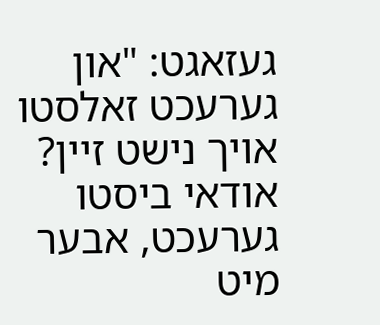געזאגט: "און גערעכט זאלסטו אויך נישט זיין? אודאי ביסטו גערעכט, אבער מיט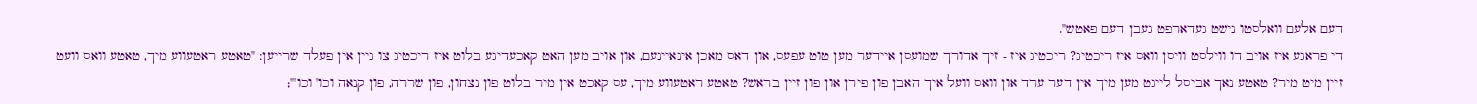דעם אלעם וואלסטו נישט געדארפט געבן דעם פאטש".
די פראגע איז אויב דו ווילסט וויסן וואס איז ריכטיג? ריכטיג איז - זיך אדורך שמועסן איידער מען טוט עפעס, און דאס מאכן אינאיינעם, און אויב מען האט קאכעדיגע בלוט איז ריכטיג צו גיין אין פעלד שרייען: "טאטע ראטעווע מיך, טאטע וואס וועט זיין מיט מיר? טאטע נאך אביסל לייגט מען מיך אין דער ערד און וואס וועל איך האבן פון פירן און פון זיין בראש? טאטע ראטעווע מיך, עס קאכט אין מיר בלוט פון נצחון, פון שררה, פון קנאה וכו' וכו'";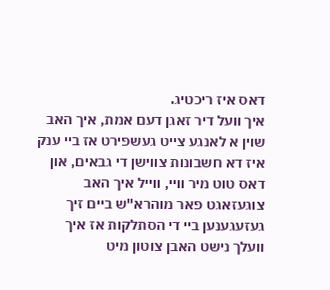דאס איז ריכטיג.
איך וועל דיר זאגן דעם אמת, איך האב שוין א לאנגע צייט געשפירט אז ביי ענק איז דא חשבונות צווישן די גבאים, און דאס טוט מיר וויי, ווייל איך האב צוגעזאגט פאר מוהרא"ש ביים זיך געזעגענען ביי די הסתלקות אז איך וועלך נישט האבן צוטון מיט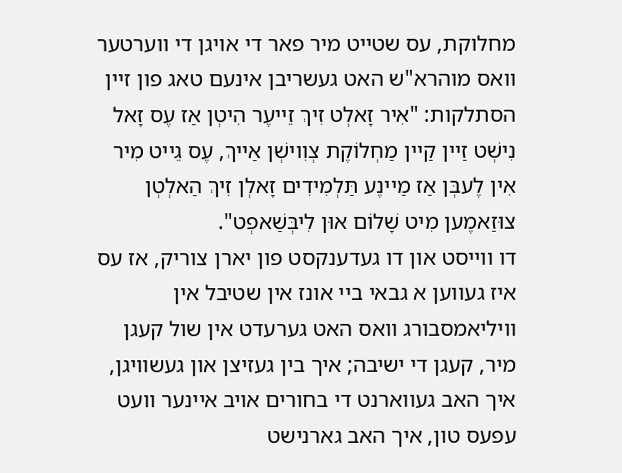מחלוקת, עס שטייט מיר פאר די אויגן די ווערטער וואס מוהרא"ש האט געשריבן אינעם טאג פון זיין הסתלקות: "אִיר זָאלְט זִיךְ זֵייעֶר הִיטְן אַז עֶס זָאל נִישְׁט זַיין קַיין מַחְלוֹקֶת צְוִוישְׁן אַייךְ, עֶס גֵייט מִיר אִין לֶעבְּן אַז מַיינֶע תַּלְמִידִים זָאלְן זִיךְ הַאלְטְן צוּזַאמֶען מִיט שָׁלוֹם אוּן לִיבְּשַׁאפְט".
דו ווייסט און דו געדענקסט פון יארן צוריק, אז עס איז געווען א גבאי ביי אונז אין שטיבל אין וויליאמסבורג וואס האט גערעדט אין שול קעגן מיר, קעגן די ישיבה; איך בין געזיצן און געשוויגן, איך האב געווארנט די בחורים אויב איינער וועט עפעס טון, איך האב גארנישט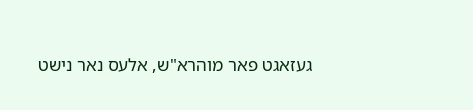געזאגט פאר מוהרא"ש, אלעס נאר נישט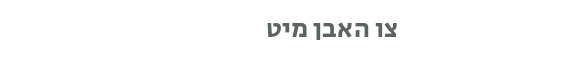צו האבן מיט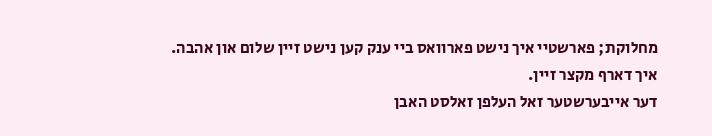מחלוקת; פארשטיי איך נישט פארוואס ביי ענק קען נישט זיין שלום און אהבה.
איך דארף מקצר זיין.
דער אייבערשטער זאל העלפן זאלסט האבן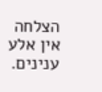הצלחה אין אלע ענינים.